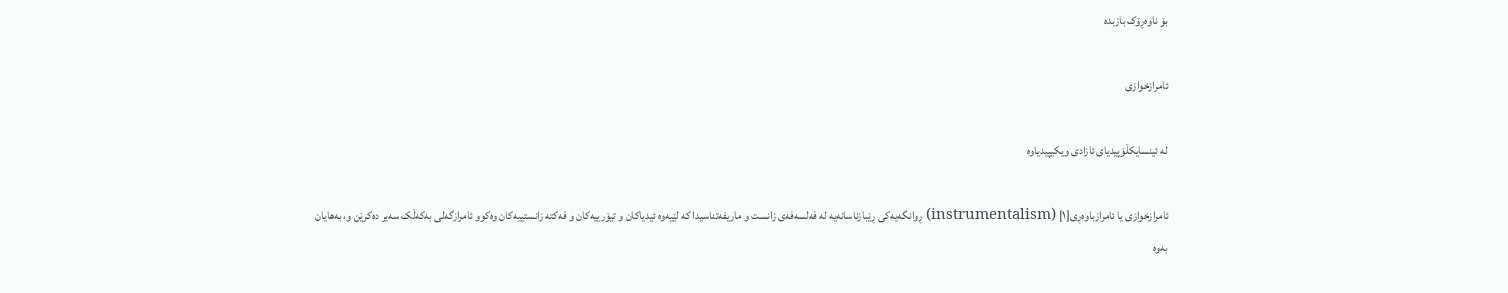بۆ ناوەڕۆک بازبدە

ئامرازخوازی

لە ئینسایکڵۆپیدیای ئازادی ویکیپیدیاوە

ئامرازخوازی یا ئامرازباوەڕی[١] (instrumentalism) ڕوانگەیەکی ڕێبازناسانەیە لە فەلسەفەی زانست و ماریفەتناسیدا کە لێیەوە ئیدیاکان و تیۆرییەکان و فەکتە زانستییەکان وەکوو ئامرازگەلی بەکەڵک سەیر دەکرێن و، بەھایان بەوە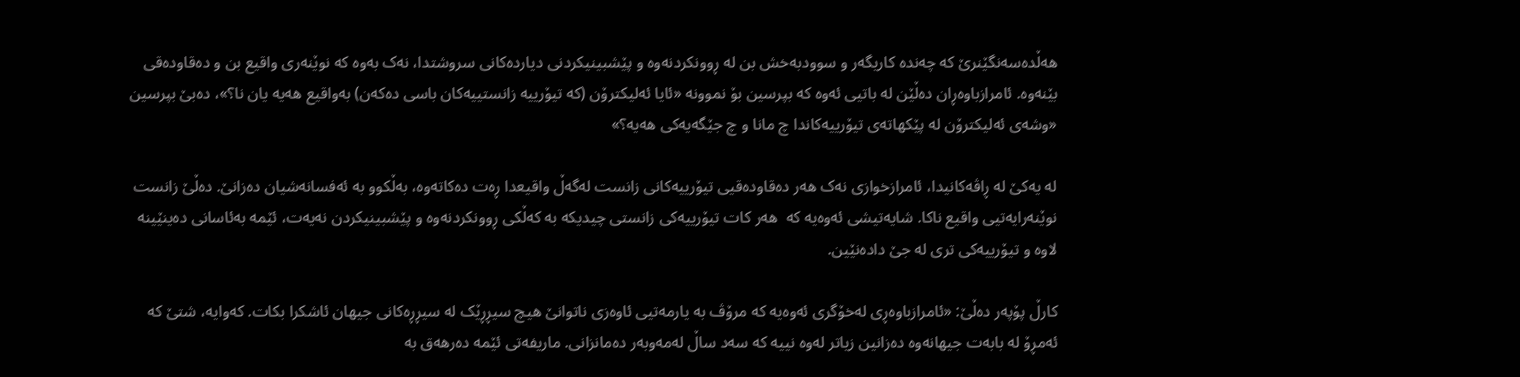ھەڵدەسەنگێنرێ کە چەندە کاریگەر و سوودبەخش بن لە ڕوونکردنەوە و پێشبینیکردنی دیاردەکانی سروشتدا، نەک بەوە کە نوێنەری واقیع بن و دەقاودەقی بێنەوە. ئامرازباوەڕان دەڵێن لە باتیی ئەوە کە بپرسین بۆ نموونە «ئایا ئەلیکترۆن (کە تیۆرییە زانستییەکان باسی دەکەن) بەواقیع ھەیە یان نا؟»، دەبێ بپرسین «وشەی ئەلیکترۆن لە پێکھاتەی تیۆرییەکاندا چ مانا و چ جێگەیەکی ھەیە؟»

لە یەکێ لە ڕاڤەکانیدا، ئامرازخوازی نەک ھەر دەقاودەقیی تیۆرییەکانی زانست لەگەڵ واقیعدا ڕەت دەکاتەوە، بەڵکوو بە ئەفسانەشیان دەزانێ. دەڵێ زانست نوێنەرایەتیی واقیع ناکا. شایەتیشی ئەوەیە کە  ھەر کات تیۆرییەکی زانستی چیدیکە بە کەڵکی ڕوونکردنەوە و پێشبینیکردن نەیەت، ئێمە بەئاسانی دەینێینە لاوە و تیۆرییەکی تری لە جێ دادەنێین.

کارڵ پۆپەر دەڵێ: «ئامرازباوەڕی لەخۆگری ئەوەیە کە مرۆڤ بە یارمەتیی ئاوەزی ناتوانێ ھیچ سیڕڕێک لە سیڕڕەکانی جیھان ئاشکرا بکات. کەوایە، شتێ کە ئەمڕۆ لە بابەت جیھانەوە دەزانین زیاتر لەوە نییە کە سەد ساڵ لەمەوبەر دەمانزانی. ماریفەتی ئێمە دەرھەق بە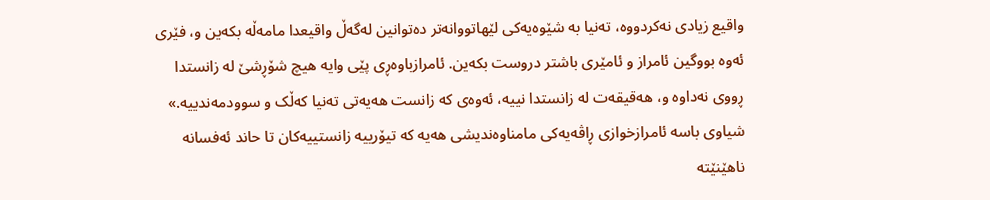واقیع زیادی نەکردووە، تەنیا بە شێوەیەکی لێھاتووانەتر دەتوانین لەگەڵ واقیعدا مامەڵە بکەین و، فێری ئەوە بووگین ئامراز و ئامێری باشتر دروست بکەین. ئامرازباوەڕی پێی وایە ھیچ شۆڕشێ لە زانستدا ڕووی نەداوە و، ھەقیقەت لە زانستدا نییە، ئەوەی کە زانست ھەیەتی تەنیا کەڵک و سوودمەندییە.» شیاوی باسە ئامرازخوازی ڕاڤەیەکی مامناوەندیشی ھەیە کە تیۆرییە زانستییەکان تا حاند ئەفسانە ناھێنێتە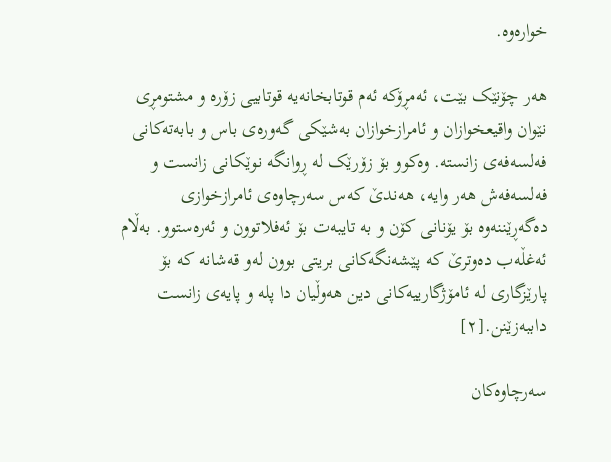خوارەوە.

ھەر چۆنێک بێت، ئەمڕۆکە ئەم قوتابخانەیە قوتابیی زۆرە و مشتومڕی نێوان واقیعخوازان و ئامرازخوازان بەشێکی گەورەی باس و بابەتەکانی فەلسەفەی زانستە. وەکوو بۆ زۆرێک لە ڕوانگە نوێکانی زانست و فەلسەفەش ھەر وایە، ھەندێ کەس سەرچاوەی ئامرازخوازی دەگەڕێننەوە بۆ یۆنانی کۆن و بە تایبەت بۆ ئەفلاتوون و ئەرەستوو. بەڵام ئەغڵەب دەوترێ کە پێشەنگەکانی بریتی بوون لەو قەشانە کە بۆ پارێزگاری لە ئامۆژگارییەکانی دین ھەوڵیان دا پلە و پایەی زانست داببەزێنن.[٢]

سەرچاوەکان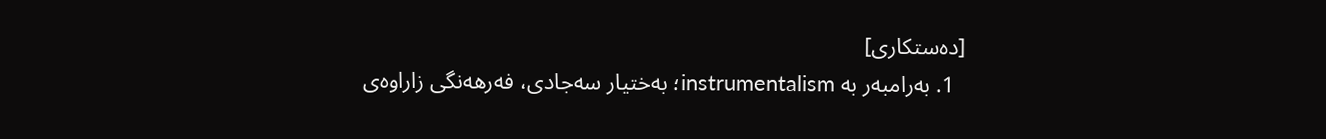[دەستکاری]
  1. بەرامبەر بە instrumentalism؛ بەختیار سەجادی، فەرھەنگی زاراوەی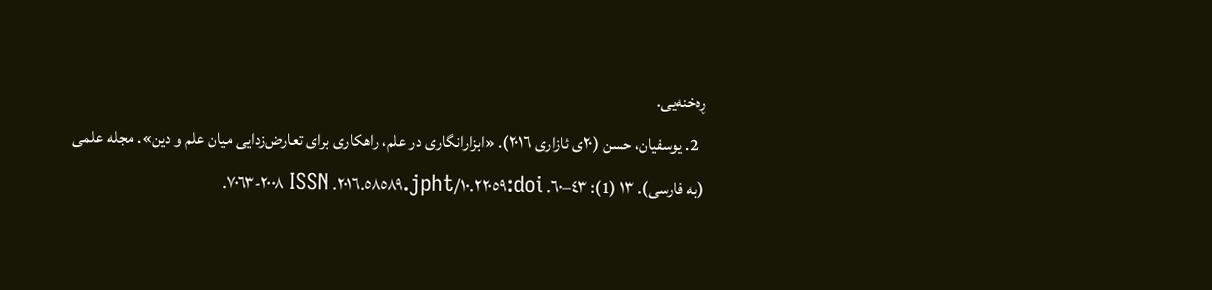ڕەخنەیی.
  2. یوسفیان، حسن (٢٠ی ئازاری ٢٠١٦). «ابزارانگاری در علم، راھکاری برای تعارض‌زدایی میان علم و دین». مجلە علمی (بە فارسی). ١٣ (1): ٤٣–٦٠. doi:١٠.٢٢٠٥٩/jpht.٢٠١٦.٥٨٥٨٩. ISSN ٢٠٠٨-٧٠٦٣.